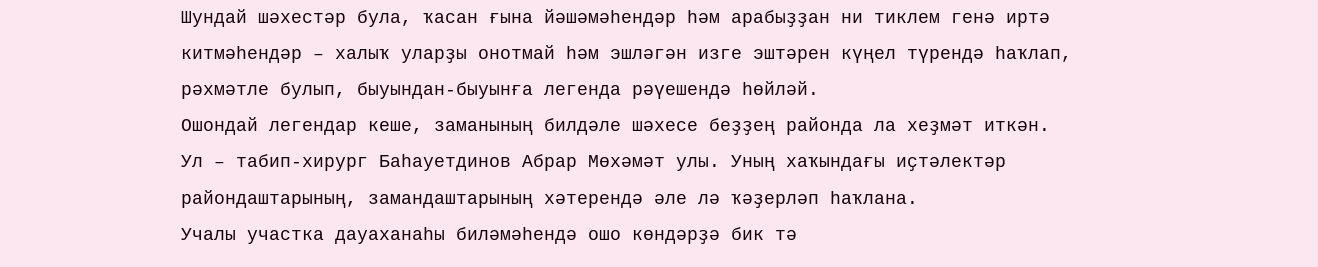Шундай шәхестәр була, ҡасан ғына йәшәмәһендәр һәм арабыҙҙан ни тиклем генә иртә китмәһендәр – халыҡ уларҙы онотмай һәм эшләгән изге эштәрен күңел түрендә һаҡлап, рәхмәтле булып, быуындан-быуынға легенда рәүешендә һөйләй.
Ошондай легендар кеше, заманының билдәле шәхесе беҙҙең районда ла хеҙмәт иткән. Ул – табип-хирург Баһауетдинов Абрар Мөхәмәт улы. Уның хаҡындағы иҫтәлектәр райондаштарының, замандаштарының хәтерендә әле лә ҡәҙерләп һаҡлана.
Учалы участка дауаханаһы биләмәһендә ошо көндәрҙә бик тә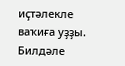иҫтәлекле ваҡиға уҙҙы. Билдәле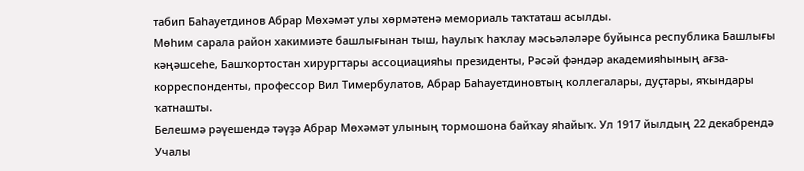табип Баһауетдинов Абрар Мөхәмәт улы хөрмәтенә мемориаль таҡтаташ асылды.
Мөһим сарала район хакимиәте башлығынан тыш, һаулыҡ һаҡлау мәсьәләләре буйынса республика Башлығы кәңәшсеһе, Башҡортостан хирургтары ассоциацияһы президенты, Рәсәй фәндәр академияһының ағза-корреспонденты, профессор Вил Тимербулатов, Абрар Баһауетдиновтың коллегалары, дуҫтары, яҡындары ҡатнашты.
Белешмә рәүешендә тәүҙә Абрар Мөхәмәт улының тормошона байҡау яһайыҡ. Ул 1917 йылдың 22 декабрендә Учалы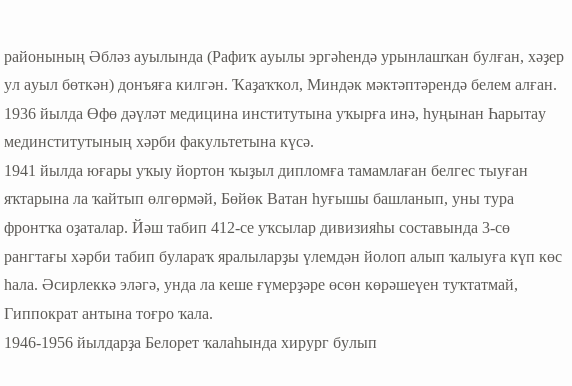районының Әбләз ауылында (Рафиҡ ауылы эргәһендә урынлашҡан булған, хәҙер ул ауыл бөткән) донъяға килгән. Ҡаҙаҡҡол, Миндәк мәктәптәрендә белем алған. 1936 йылда Өфө дәүләт медицина институтына уҡырға инә, һуңынан Һарытау мединститутының хәрби факультетына күсә.
1941 йылда юғары уҡыу йортон ҡыҙыл дипломға тамамлаған белгес тыуған яҡтарына ла ҡайтып өлгөрмәй, Бөйөк Ватан һуғышы башланып, уны тура фронтҡа оҙаталар. Йәш табип 412-се уҡсылар дивизияһы составында 3-сө рангтағы хәрби табип булараҡ яралыларҙы үлемдән йолоп алып ҡалыуға күп көс һала. Әсирлеккә эләгә, унда ла кеше ғүмерҙәре өсөн көрәшеүен туҡтатмай, Гиппократ антына тоғро ҡала.
1946-1956 йылдарҙа Белорет ҡалаһында хирург булып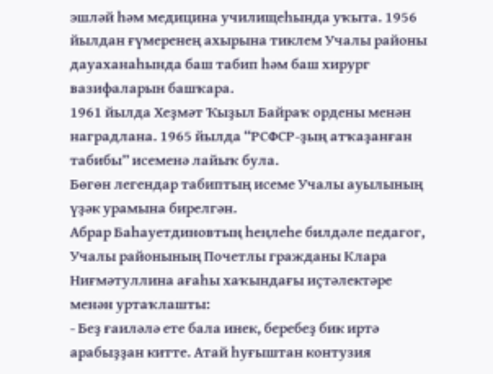эшләй һәм медицина училищеһында уҡыта. 1956 йылдан ғүмеренең ахырына тиклем Учалы районы дауаханаһында баш табип һәм баш хирург вазифаларын башҡара.
1961 йылда Хеҙмәт Ҡыҙыл Байраҡ ордены менән наградлана. 1965 йылда “РСФСР-ҙың атҡаҙанған табибы” исеменә лайыҡ була.
Бөгөн легендар табиптың исеме Учалы ауылының үҙәк урамына бирелгән.
Абрар Баһауетдиновтың һеңлеһе билдәле педагог, Учалы районының Почетлы гражданы Клара Ниғмәтуллина ағаһы хаҡындағы иҫтәлектәре менән уртаҡлашты:
- Беҙ ғаиләлә ете бала инек, беребеҙ бик иртә арабыҙҙан китте. Атай һуғыштан контузия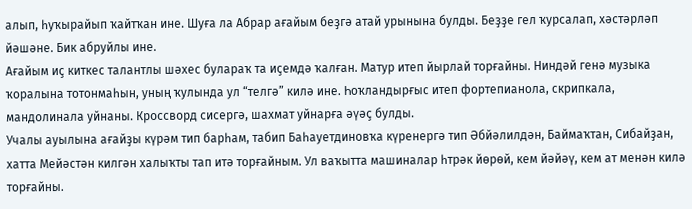алып, һуҡырайып ҡайтҡан ине. Шуға ла Абрар ағайым беҙгә атай урынына булды. Беҙҙе гел ҡурсалап, хәстәрләп йәшәне. Бик абруйлы ине.
Ағайым иҫ киткес талантлы шәхес булараҡ та иҫемдә ҡалған. Матур итеп йырлай торғайны. Ниндәй генә музыка ҡоралына тотонмаһын, уның ҡулында ул “телгә” килә ине. Һоҡландырғыс итеп фортепианола, скрипкала, мандолинала уйнаны. Кроссворд сисергә, шахмат уйнарға әүәҫ булды.
Учалы ауылына ағайҙы күрәм тип барһам, табип Баһауетдиновҡа күренергә тип Әбйәлилдән, Баймаҡтан, Сибайҙан, хатта Мейәстән килгән халыҡты тап итә торғайным. Ул ваҡытта машиналар һтрәк йөрөй, кем йәйәү, кем ат менән килә торғайны.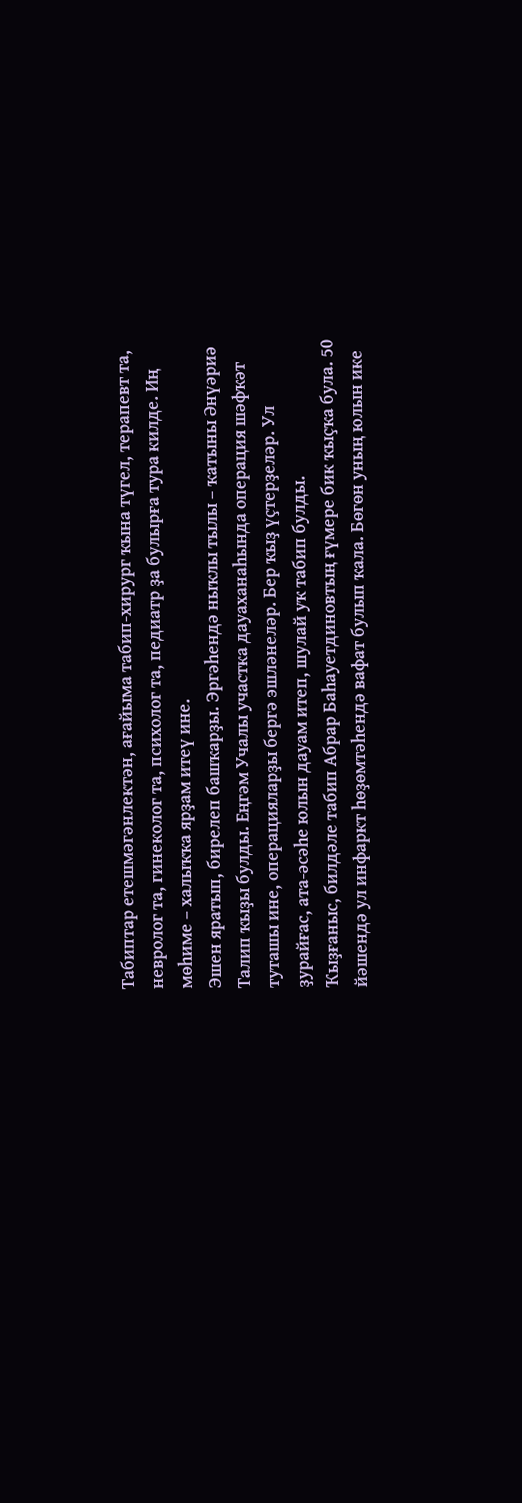Табиптар етешмәгәнлектән, ағайыма табип-хирург ҡына түгел, терапевт та, невролог та, гинеколог та, психолог та, педиатр ҙа булырға тура килде. Иң мөһиме – халыҡҡа ярҙам итеү ине.
Эшен яратып, бирелеп башҡарҙы. Эргәһендә ныҡлы тылы – ҡатыны Әнүәриә Талип ҡыҙы булды. Еңгәм Учалы участка дауаханаһында операция шәфҡәт туташы ине, операцияларҙы бергә эшләнеләр. Бер ҡыҙ үҫтерҙеләр. Ул ҙурайғас, ата-әсәһе юлын дауам итеп, шулай уҡ табип булды.
Ҡыҙғаныс, билдәле табип Абрар Баһауетдиновтың ғүмере бик ҡыҫҡа була. 50 йәшендә ул инфаркт һөҙөмтәһендә вафат булып ҡала. Бөгөн уның юлын ике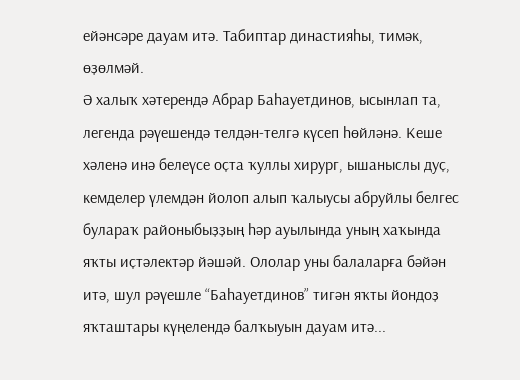ейәнсәре дауам итә. Табиптар династияһы, тимәк, өҙөлмәй.
Ә халыҡ хәтерендә Абрар Баһауетдинов, ысынлап та, легенда рәүешендә телдән-телгә күсеп һөйләнә. Кеше хәленә инә белеүсе оҫта ҡуллы хирург, ышаныслы дуҫ, кемделер үлемдән йолоп алып ҡалыусы абруйлы белгес булараҡ районыбыҙҙың һәр ауылында уның хаҡында яҡты иҫтәлектәр йәшәй. Ололар уны балаларға бәйән итә, шул рәүешле “Баһауетдинов” тигән яҡты йондоҙ яҡташтары күңелендә балҡыуын дауам итә...